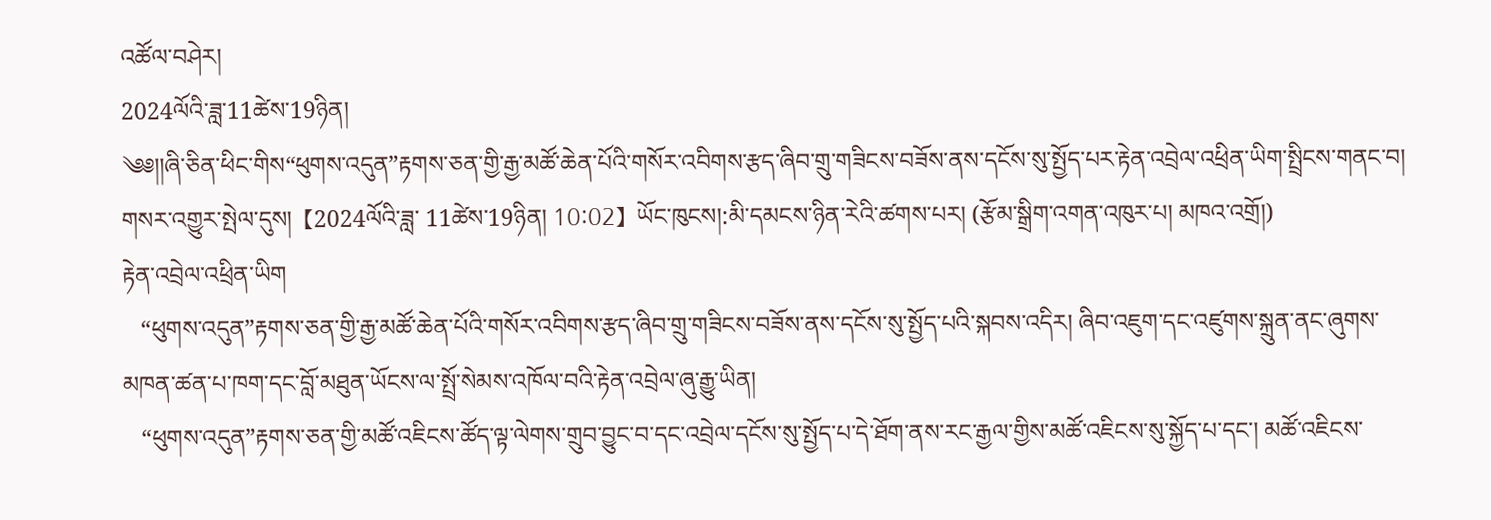འཚོལ་བཤེར།
2024ལོའི་ཟླ་11ཚེས་19ཉིན།
༄༅།།ཞི་ཅིན་ཕིང་གིས“ཕུགས་འདུན”རྟགས་ཅན་གྱི་རྒྱ་མཚོ་ཆེན་པོའི་གསོར་འབིགས་རྩད་ཞིབ་གྲུ་གཟིངས་བཟོས་ནས་དངོས་སུ་སྤྱོད་པར་རྟེན་འབྲེལ་འཕྲིན་ཡིག་སྤྲིངས་གནང་བ།
གསར་འགྱུར་སྤེལ་དུས།  【2024ལོའི་ཟླ་ 11ཚེས་19ཉིན། 10:02】  ཡོང་ཁུངས།:མི་དམངས་ཉིན་རེའི་ཚགས་པར། (རྩོམ་སྒྲིག་འགན་འཁུར་པ། མཁའ་འགྲོ།)
རྟེན་འབྲེལ་འཕྲིན་ཡིག
   “ཕུགས་འདུན”རྟགས་ཅན་གྱི་རྒྱ་མཚོ་ཆེན་པོའི་གསོར་འབིགས་རྩད་ཞིབ་གྲུ་གཟིངས་བཟོས་ནས་དངོས་སུ་སྤྱོད་པའི་སྐབས་འདིར། ཞིབ་འཇུག་དང་འཛུགས་སྐྲུན་ནང་ཞུགས་མཁན་ཚན་པ་ཁག་དང་བློ་མཐུན་ཡོངས་ལ་སྤྲོ་སེམས་འཁོལ་བའི་རྟེན་འབྲེལ་ཞུ་རྒྱུ་ཡིན།
   “ཕུགས་འདུན”རྟགས་ཅན་གྱི་མཚོ་འཇིངས་ཚོད་ལྟ་ལེགས་གྲུབ་བྱུང་བ་དང་འབྲེལ་དངོས་སུ་སྤྱོད་པ་དེ་ཐོག་ནས་རང་རྒྱལ་གྱིས་མཚོ་འཇིངས་སུ་སྐྱོད་པ་དང་། མཚོ་འཇིངས་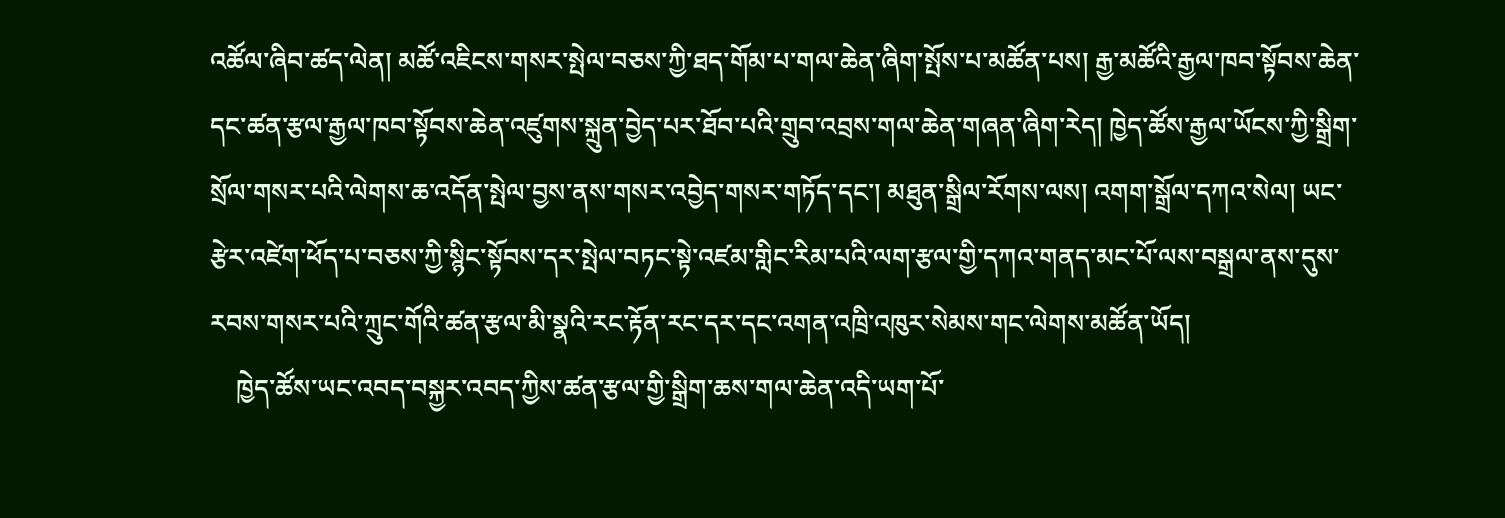འཚོལ་ཞིབ་ཚད་ལེན། མཚོ་འཇིངས་གསར་སྤེལ་བཅས་ཀྱི་ཐད་གོམ་པ་གལ་ཆེན་ཞིག་སྤོས་པ་མཚོན་པས། རྒྱ་མཚོའི་རྒྱལ་ཁབ་སྟོབས་ཆེན་དང་ཚན་རྩལ་རྒྱལ་ཁབ་སྟོབས་ཆེན་འཛུགས་སྐྲུན་བྱེད་པར་ཐོབ་པའི་གྲུབ་འབྲས་གལ་ཆེན་གཞན་ཞིག་རེད། ཁྱེད་ཚོས་རྒྱལ་ཡོངས་ཀྱི་སྒྲིག་སྲོལ་གསར་པའི་ལེགས་ཆ་འདོན་སྤེལ་བྱས་ནས་གསར་འབྱེད་གསར་གཏོད་དང་། མཐུན་སྒྲིལ་རོགས་ལས། འགག་སྒྲོལ་དཀའ་སེལ། ཡང་རྩེར་འཛེག་ཕོད་པ་བཅས་ཀྱི་སྙིང་སྟོབས་དར་སྤེལ་བཏང་སྟེ་འཛམ་གླིང་རིམ་པའི་ལག་རྩལ་གྱི་དཀའ་གནད་མང་པོ་ལས་བསྒྲལ་ནས་དུས་རབས་གསར་པའི་ཀྲུང་གོའི་ཚན་རྩལ་མི་སྣའི་རང་རྟོན་རང་དར་དང་འགན་འཁྲི་འཁུར་སེམས་གང་ལེགས་མཚོན་ཡོད།
    ཁྱེད་ཚོས་ཡང་འབད་བསྐྱར་འབད་ཀྱིས་ཚན་རྩལ་གྱི་སྒྲིག་ཆས་གལ་ཆེན་འདི་ཡག་པོ་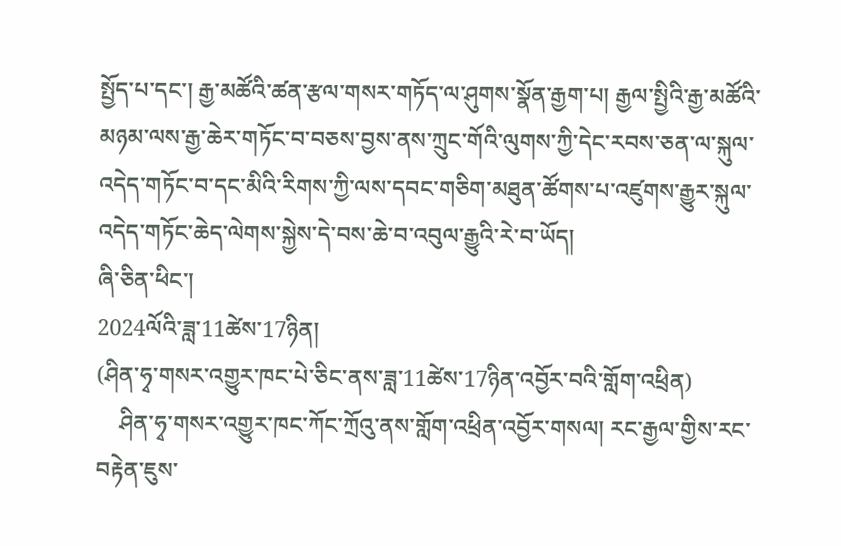སྤྱོད་པ་དང་། རྒྱ་མཚོའི་ཚན་རྩལ་གསར་གཏོད་ལ་ཤུགས་སྣོན་རྒྱག་པ། རྒྱལ་སྤྱིའི་རྒྱ་མཚོའི་མཉམ་ལས་རྒྱ་ཆེར་གཏོང་བ་བཅས་བྱས་ནས་ཀྲུང་གོའི་ལུགས་ཀྱི་དེང་རབས་ཅན་ལ་སྐུལ་འདེད་གཏོང་བ་དང་མིའི་རིགས་ཀྱི་ལས་དབང་གཅིག་མཐུན་ཚོགས་པ་འཛུགས་རྒྱུར་སྐུལ་འདེད་གཏོང་ཆེད་ལེགས་སྐྱེས་དེ་བས་ཆེ་བ་འབུལ་རྒྱུའི་རེ་བ་ཡོད།
ཞི་ཅིན་ཕིང་།
2024ལོའི་ཟླ་11ཚེས་17ཉིན།
(ཤིན་ཧྭ་གསར་འགྱུར་ཁང་པེ་ཅིང་ནས་ཟླ་11ཚེས་17ཉིན་འབྱོར་བའི་གློག་འཕྲིན)
    ཤིན་ཧྭ་གསར་འགྱུར་ཁང་ཀོང་ཀྲོའུ་ནས་གློག་འཕྲིན་འབྱོར་གསལ། རང་རྒྱལ་གྱིས་རང་བརྟེན་ཇུས་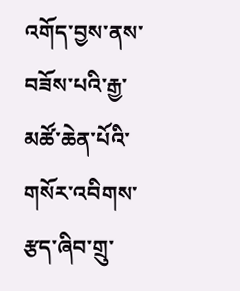འགོད་བྱས་ནས་བཟོས་པའི་རྒྱ་མཚོ་ཆེན་པོའི་གསོར་འབིགས་རྩད་ཞིབ་གྲུ་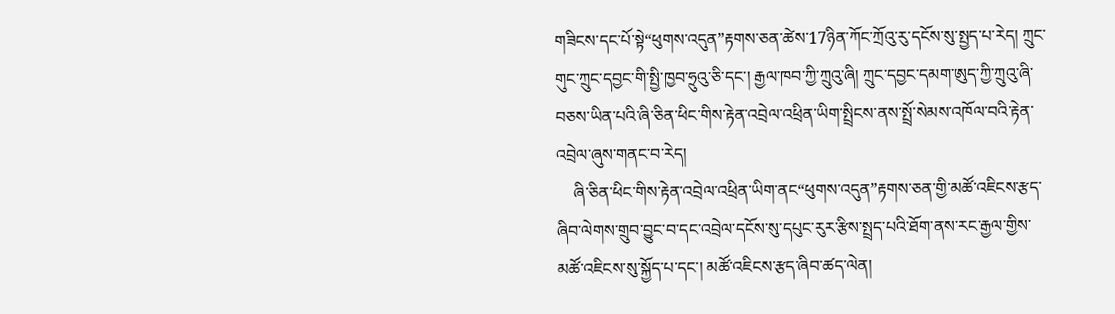གཟིངས་དང་པོ་སྟེ“ཕུགས་འདུན”རྟགས་ཅན་ཚེས་17ཉིན་ཀོང་ཀྲོའུ་རུ་དངོས་སུ་སྤྱད་པ་རེད། ཀྲུང་གུང་ཀྲུང་དབྱང་གི་སྤྱི་ཁྱབ་ཧྲུའུ་ཅི་དང་། རྒྱལ་ཁབ་ཀྱི་ཀྲུའུ་ཞི། ཀྲུང་དབྱང་དམག་ཨུད་ཀྱི་ཀྲུའུ་ཞི་བཅས་ཡིན་པའི་ཞི་ཅིན་ཕིང་གིས་རྟེན་འབྲེལ་འཕྲིན་ཡིག་སྤྲིངས་ནས་སྤྲོ་སེམས་འཁོལ་བའི་རྟེན་འབྲེལ་ཞུས་གནང་བ་རེད།
    ཞི་ཅིན་ཕིང་གིས་རྟེན་འབྲེལ་འཕྲིན་ཡིག་ནང“ཕུགས་འདུན”རྟགས་ཅན་གྱི་མཚོ་འཇིངས་རྩད་ཞིབ་ལེགས་གྲུབ་བྱུང་བ་དང་འབྲེལ་དངོས་སུ་དཔུང་རུར་རྩིས་སྤྲད་པའི་ཐོག་ནས་རང་རྒྱལ་གྱིས་མཚོ་འཇིངས་སུ་སྐྱོད་པ་དང་། མཚོ་འཇིངས་རྩད་ཞིབ་ཚད་ལེན།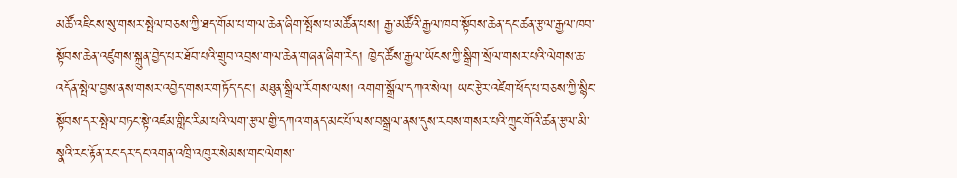མཚོ་འཇིངས་སུ་གསར་སྤེལ་བཅས་ཀྱི་ཐད་གོམ་པ་གལ་ཆེན་ཞིག་སྤོས་པ་མཚོན་པས། རྒྱ་མཚོའི་རྒྱལ་ཁབ་སྟོབས་ཆེན་དང་ཚན་རྩལ་རྒྱལ་ཁབ་སྟོབས་ཆེན་འཛུགས་སྐྲུན་བྱེད་པར་ཐོབ་པའི་གྲུབ་འབྲས་གལ་ཆེན་གཞན་ཞིག་རེད། ཁྱེད་ཚོས་རྒྱལ་ཡོངས་ཀྱི་སྒྲིག་སྲོལ་གསར་པའི་ལེགས་ཆ་འདོན་སྤེལ་བྱས་ནས་གསར་འབྱེད་གསར་གཏོད་དང་། མཐུན་སྒྲིལ་རོགས་ལས། འགག་སྒྲོལ་དཀའ་སེལ། ཡང་རྩེར་འཛེག་ཕོད་པ་བཅས་ཀྱི་སྙིང་སྟོབས་དར་སྤེལ་བཏང་སྟེ་འཛམ་གླིང་རིམ་པའི་ལག་རྩལ་གྱི་དཀའ་གནད་མང་པོ་ལས་བསྒྲལ་ནས་དུས་རབས་གསར་པའི་ཀྲུང་གོའི་ཚན་རྩལ་མི་སྣའི་རང་རྟོན་རང་དར་དང་འགན་འཁྲི་འཁུར་སེམས་གང་ལེགས་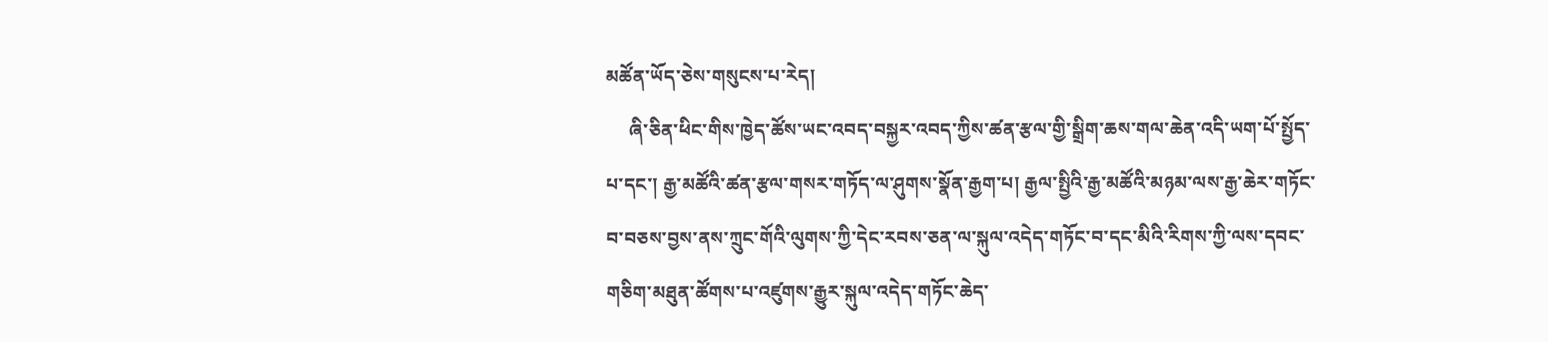མཚོན་ཡོད་ཅེས་གསུངས་པ་རེད།
     ཞི་ཅིན་ཕིང་གིས་ཁྱེད་ཚོས་ཡང་འབད་བསྐྱར་འབད་ཀྱིས་ཚན་རྩལ་གྱི་སྒྲིག་ཆས་གལ་ཆེན་འདི་ཡག་པོ་སྤྱོད་པ་དང་། རྒྱ་མཚོའི་ཚན་རྩལ་གསར་གཏོད་ལ་ཤུགས་སྣོན་རྒྱག་པ། རྒྱལ་སྤྱིའི་རྒྱ་མཚོའི་མཉམ་ལས་རྒྱ་ཆེར་གཏོང་བ་བཅས་བྱས་ནས་ཀྲུང་གོའི་ལུགས་ཀྱི་དེང་རབས་ཅན་ལ་སྐུལ་འདེད་གཏོང་བ་དང་མིའི་རིགས་ཀྱི་ལས་དབང་གཅིག་མཐུན་ཚོགས་པ་འཛུགས་རྒྱུར་སྐུལ་འདེད་གཏོང་ཆེད་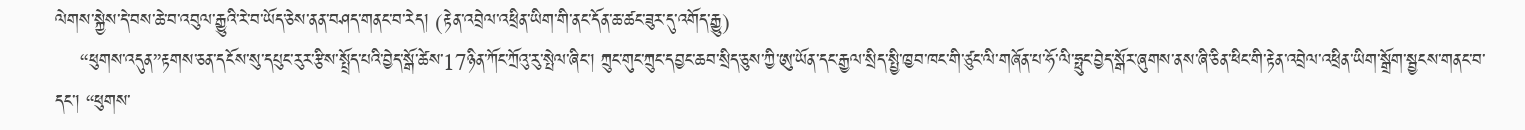ལེགས་སྐྱེས་དེ་བས་ཆེ་བ་འབུལ་རྒྱུའི་རེ་བ་ཡོད་ཅེས་ནན་བཤད་གནང་བ་རེད། (རྟེན་འབྲེལ་འཕྲིན་ཡིག་གི་ནང་དོན་ཆ་ཚང་ཟུར་དུ་འགོད་རྒྱུ)
    “ཕུགས་འདུན”རྟགས་ཅན་དངོས་སུ་དཔུང་རུར་རྩིས་སྤྲོད་པའི་བྱེད་སྒོ་ཚེས་17ཉིན་ཀོང་ཀྲོའུ་རུ་སྤེལ་ཞིང་། ཀྲུང་གུང་ཀྲུང་དབྱང་ཆབ་སྲིད་ཅུས་ཀྱི་ཨུ་ཡོན་དང་རྒྱལ་སྲིད་སྤྱི་ཁྱབ་ཁང་གི་ཙུང་ལི་གཞོན་པ་ཧོ་ལི་ཧྥུང་བྱེད་སྒོར་ཞུགས་ནས་ཞི་ཅིན་ཕིང་གི་རྟེན་འབྲེལ་འཕྲིན་ཡིག་སྒྲོག་སྦྱངས་གནང་བ་དང་། “ཕུགས་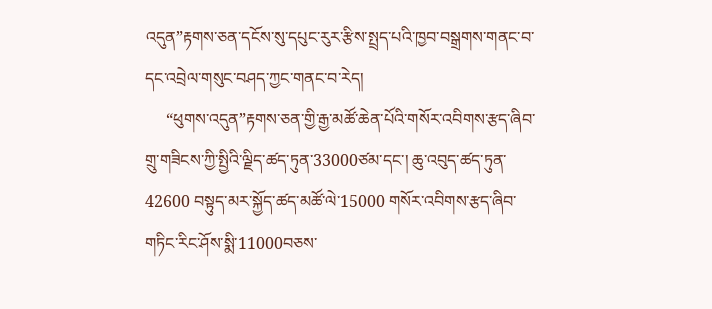འདུན”རྟགས་ཅན་དངོས་སུ་དཔུང་རུར་རྩིས་སྤྲད་པའི་ཁྱབ་བསྒྲགས་གནང་བ་དང་འབྲེལ་གསུང་བཤད་ཀྱང་གནང་བ་རེད།
     “ཕུགས་འདུན”རྟགས་ཅན་གྱི་རྒྱ་མཚོ་ཆེན་པོའི་གསོར་འབིགས་རྩད་ཞིབ་གྲུ་གཟིངས་ཀྱི་སྤྱིའི་ལྗིད་ཚད་ཏུན་33000ཙམ་དང་། ཆུ་འབུད་ཚད་ཏུན་42600 བསྟུད་མར་སྐྱོད་ཚད་མཚོ་ལེ་15000 གསོར་འབིགས་རྩད་ཞིབ་གཏིང་རིང་ཤོས་སྨི་11000བཅས་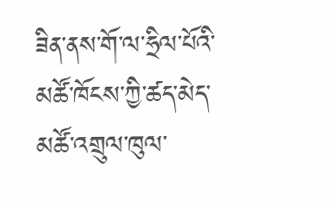ཟིན་ནས་གོ་ལ་ཧྲིལ་པོའི་མཚོ་ཁོངས་ཀྱི་ཚད་མེད་མཚོ་འགྲུལ་ཁུལ་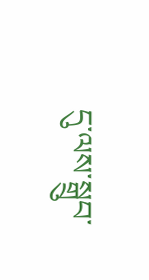དུ་ལས་སྒྲུབ་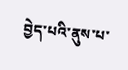བྱེད་པའི་ནུས་པ་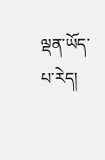ལྡན་ཡོད་པ་རེད།